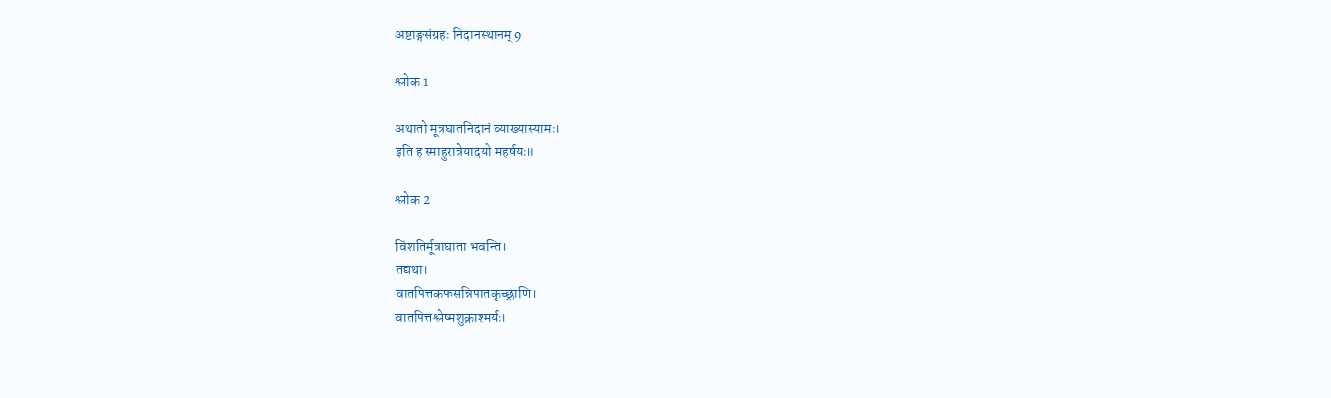अष्टाङ्गसंग्रहः निदानस्थानम् 9

श्लोक 1

अथातो मूत्रघातनिदानं व्याख्यास्यामः।
इति ह स्माहुरात्रेयादयो महर्षयः॥

श्लोक 2

विंशतिर्मूत्राघाता भवन्ति।
तद्यथा।
वातपित्तकफसन्निपातकृच्छ्राणि।
वातपित्तश्लेष्मशुक्राश्मर्यः।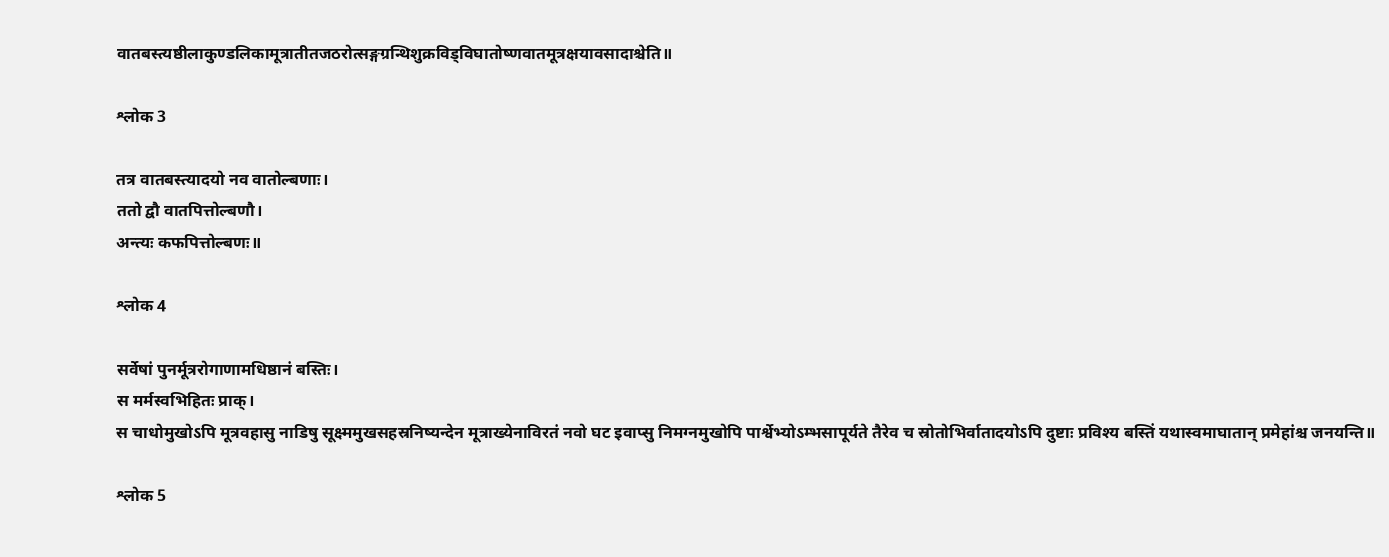वातबस्त्यष्ठीलाकुण्डलिकामूत्रातीतजठरोत्सङ्गग्रन्थिशुक्रविड्विघातोष्णवातमूत्रक्षयावसादाश्चेति॥

श्लोक 3

तत्र वातबस्त्यादयो नव वातोल्बणाः।
ततो द्वौ वातपित्तोल्बणौ।
अन्त्यः कफपित्तोल्बणः॥

श्लोक 4

सर्वेषां पुनर्मूत्ररोगाणामधिष्ठानं बस्तिः।
स मर्मस्वभिहितः प्राक्।
स चाधोमुखोऽपि मूत्रवहासु नाडिषु सूक्ष्ममुखसहस्रनिष्यन्देन मूत्राख्येनाविरतं नवो घट इवाप्सु निमग्नमुखोपि पार्श्वेभ्योऽम्भसापूर्यते तैरेव च स्रोतोभिर्वातादयोऽपि दुष्टाः प्रविश्य बस्तिं यथास्वमाघातान् प्रमेहांश्च जनयन्ति॥

श्लोक 5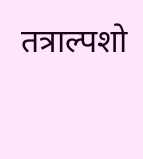तत्राल्पशो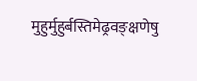मुहुर्मुहुर्बस्तिमेढ्रवङ्क्षणेषु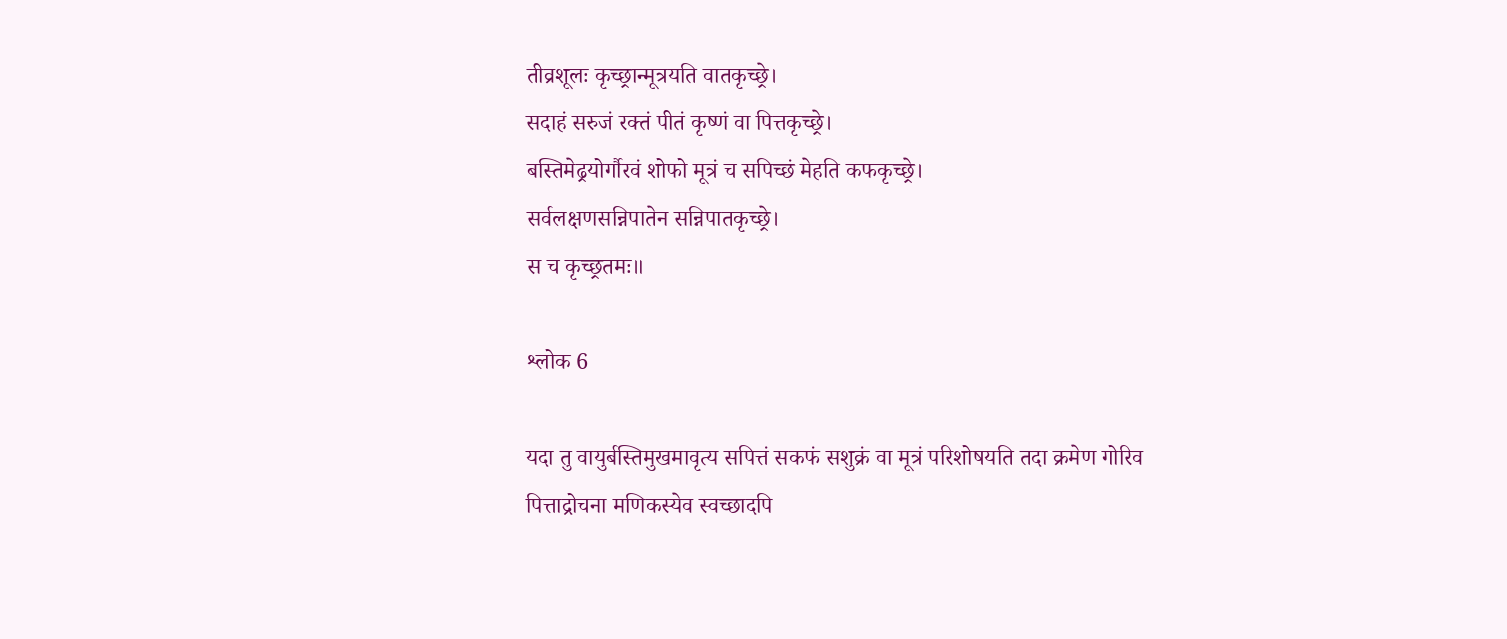तीव्रशूलः कृच्छ्रान्मूत्रयति वातकृच्छ्रे।
सदाहं सरुजं रक्तं पीतं कृष्णं वा पित्तकृच्छ्रे।
बस्तिमेढ्रयोर्गौरवं शोफो मूत्रं च सपिच्छं मेहति कफकृच्छ्रे।
सर्वलक्षणसन्निपातेन सन्निपातकृच्छ्रे।
स च कृच्छ्रतमः॥

श्लोक 6

यदा तु वायुर्बस्तिमुखमावृत्य सपित्तं सकफं सशुक्रं वा मूत्रं परिशोषयति तदा क्रमेण गोरिव पित्ताद्रोचना मणिकस्येव स्वच्छादपि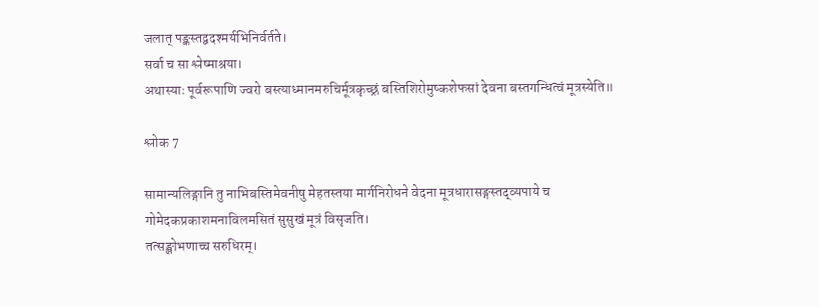जलात् पङ्कस्तद्वदश्मर्यभिनिर्वर्तते।
सर्वा च सा श्लेष्माश्रया।
अथास्याः पूर्वरूपाणि ज्वरो बस्त्याध्मानमरुचिर्मूत्रकृच्छ्रं बस्तिशिरोमुष्कशेफसां देवना बस्तगन्धित्वं मूत्रस्येति॥

श्लोक 7

सामान्यलिङ्गानि तु नाभिबस्तिमेवनीषु मेहतस्तया मार्गनिरोधने वेदना मूत्रधारासङ्गस्तद्व्यपाये च गोमेदकप्रकाशमनाविलमसितं सुसुखं मूत्रं विसृजति।
तत्सङ्क्षोभणाच्च सरुधिरम्।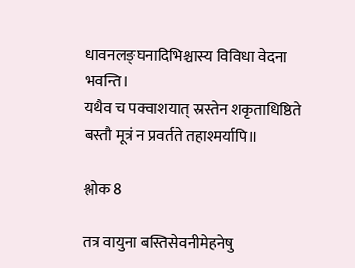धावनलङ्घनादिभिश्चास्य विविधा वेदना भवन्ति।
यथैव च पक्वाशयात् स्रस्तेन शकृताधिष्ठिते बस्तौ मूत्रं न प्रवर्तते तहाश्मर्यापि॥

श्लोक 8

तत्र वायुना बस्तिसेवनीमेहनेषु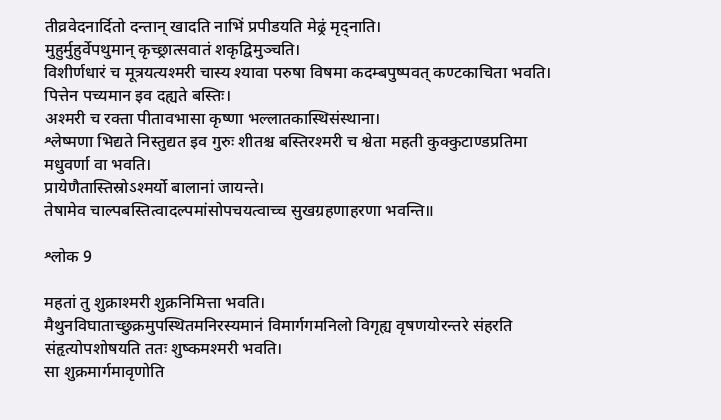तीव्रवेदनार्दितो दन्तान् खादति नाभिं प्रपीडयति मेढ्रं मृद्नाति।
मुहुर्मुहुर्वेपथुमान् कृच्छ्रात्सवातं शकृद्विमुञ्चति।
विशीर्णधारं च मूत्रयत्यश्मरी चास्य श्यावा परुषा विषमा कदम्बपुष्पवत् कण्टकाचिता भवति।
पित्तेन पच्यमान इव दह्यते बस्तिः।
अश्मरी च रक्ता पीतावभासा कृष्णा भल्लातकास्थिसंस्थाना।
श्लेष्मणा भिद्यते निस्तुद्यत इव गुरुः शीतश्च बस्तिरश्मरी च श्वेता महती कुक्कुटाण्डप्रतिमा मधुवर्णा वा भवति।
प्रायेणैतास्तिस्रोऽश्मर्यो बालानां जायन्ते।
तेषामेव चाल्पबस्तित्वादल्पमांसोपचयत्वाच्च सुखग्रहणाहरणा भवन्ति॥

श्लोक 9

महतां तु शुक्राश्मरी शुक्रनिमित्ता भवति।
मैथुनविघाताच्छुक्रमुपस्थितमनिरस्यमानं विमार्गगमनिलो विगृह्य वृषणयोरन्तरे संहरति संहृत्योपशोषयति ततः शुष्कमश्मरी भवति।
सा शुक्रमार्गमावृणोति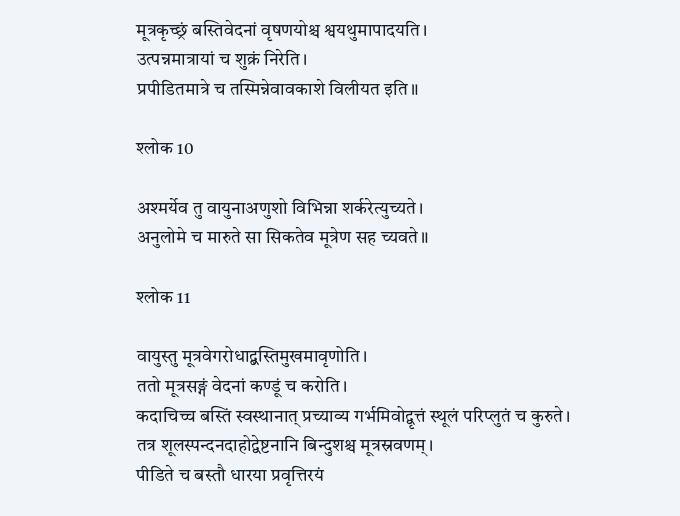मूत्रकृच्छ्रं बस्तिवेदनां वृषणयोश्च श्वयथुमापादयति।
उत्पन्नमात्रायां च शुक्रं निरेति।
प्रपीडितमात्रे च तस्मिन्नेवावकाशे विलीयत इति॥

श्लोक 10

अश्मर्येव तु वायुनाअणुशो विभिन्ना शर्करेत्युच्यते।
अनुलोमे च मारुते सा सिकतेव मूत्रेण सह च्यवते॥

श्लोक 11

वायुस्तु मूत्रवेगरोधाद्बस्तिमुखमावृणोति।
ततो मूत्रसङ्गं वेदनां कण्डूं च करोति।
कदाचिच्च बस्तिं स्वस्थानात् प्रच्याव्य गर्भमिवोद्वृत्तं स्थूलं परिप्लुतं च कुरुते।
तत्र शूलस्पन्दनदाहोद्वेष्टनानि बिन्दुशश्च मूत्रस्रवणम्।
पीडिते च बस्तौ धारया प्रवृत्तिरयं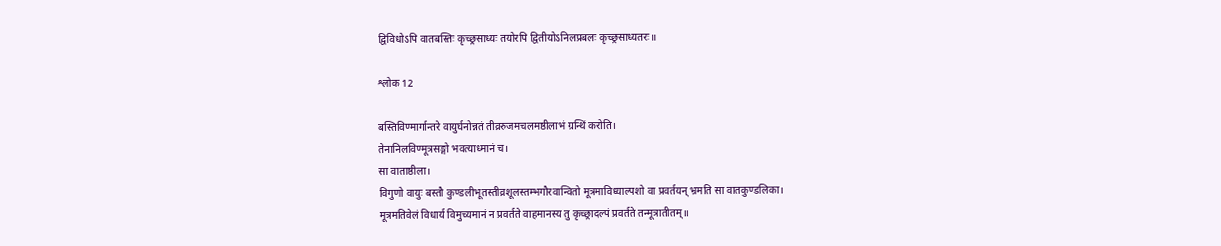द्विविधोऽपि वातबस्तिः कृच्छ्रसाध्यः तयोरपि द्वितीयोऽनिलप्रबलः कृच्छ्रसाध्यतरः॥

श्लोक 12

बस्तिविण्मार्गान्तरे वायुर्घनोन्नतं तीव्ररुजमचलमष्ठीलाभं ग्रन्थिं करोति।
तेनानिलविण्मूत्रसङ्गो भवत्याध्मानं च।
सा वाताष्ठीला।
विगुणो वायुः बस्तौ कुण्डलीभूतस्तीव्रशूलस्तम्भगौरवान्वितो मूत्रमाविध्याल्पशो वा प्रवर्तयन् भ्रमति सा वातकुण्डलिका।
मूत्रमतिवेलं विधार्य विमुच्यमानं न प्रवर्तते वाहमानस्य तु कृच्छ्रादल्पं प्रवर्तते तन्मूत्रातीतम्॥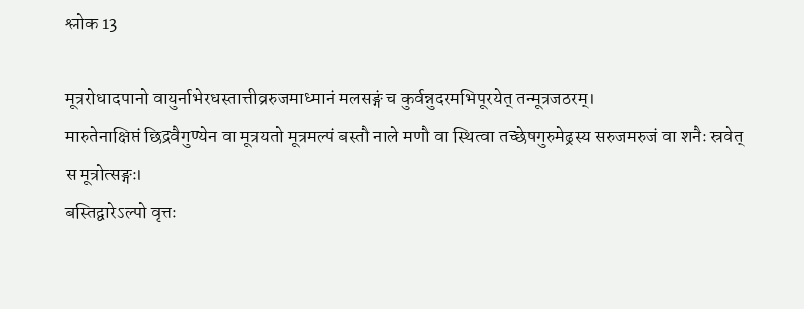श्लोक 13

मूत्ररोधादपानो वायुर्नाभेरधस्तात्तीव्ररुजमाध्मानं मलसङ्गं च कुर्वन्नुदरमभिपूरयेत् तन्मूत्रजठरम्।
मारुतेनाक्षिप्तं छिद्रवैगुण्येन वा मूत्रयतो मूत्रमल्पं बस्तौ नाले मणौ वा स्थित्वा तच्छेषगुरुमेढ्रस्य सरुजमरुजं वा शनैः स्रवेत् स मूत्रोत्सङ्गः।
बस्तिद्वारेऽल्पो वृत्तः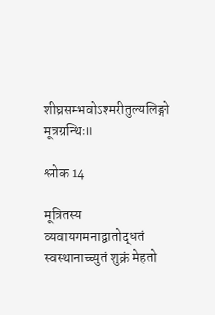शीघ्रसम्भवोऽश्मरीतुल्यलिङ्गो मूत्रग्रन्थिः॥

श्लोक 14

मूत्रितस्य व्यवायगमनाद्वातोद्धतं स्वस्थानाच्च्युतं शुक्रं मेहतो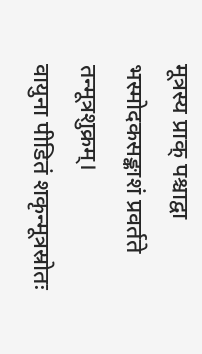मूत्रस्य प्राक् पश्चाद्वा भस्मोदकसङ्काशं प्रवर्तते तन्मूत्रशुक्रम्।
वायुना पीडितं शकृन्मूत्रस्रोतः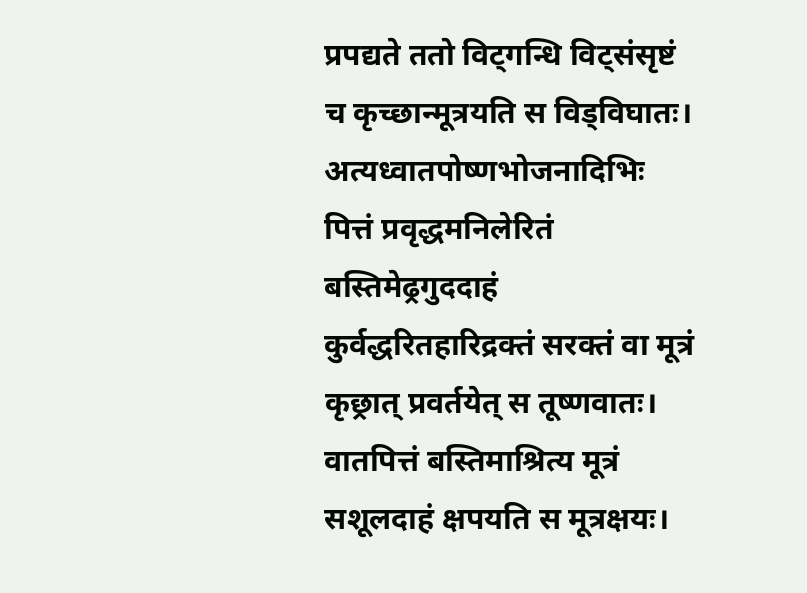प्रपद्यते ततो विट्गन्धि विट्संसृष्टं च कृच्छान्मूत्रयति स विड्विघातः।
अत्यध्वातपोष्णभोजनादिभिः पित्तं प्रवृद्धमनिलेरितं बस्तिमेढ्रगुददाहं कुर्वद्धरितहारिद्रक्तं सरक्तं वा मूत्रं कृछ्रात् प्रवर्तयेत् स तूष्णवातः।
वातपित्तं बस्तिमाश्रित्य मूत्रं सशूलदाहं क्षपयति स मूत्रक्षयः।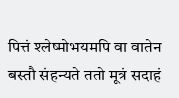पित्तं श्लेष्मोभयमपि वा वातेन बस्तौ संहन्यते ततो मूत्रं सदाहं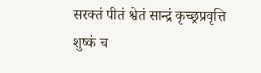सरक्तं पीतं श्वेतं सान्द्रं कृच्छ्रप्रवृत्ति शुष्कं च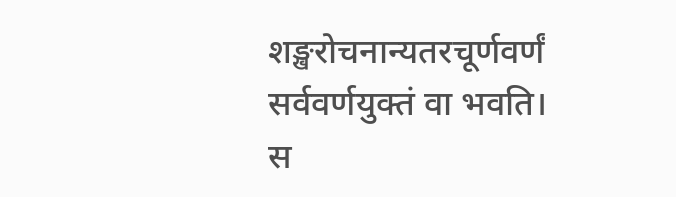शङ्खरोचनान्यतरचूर्णवर्णं सर्ववर्णयुक्तं वा भवति।
स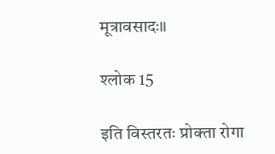मूत्रावसादः॥

श्लोक 15

इति विस्तरतः प्रोक्ता रोगा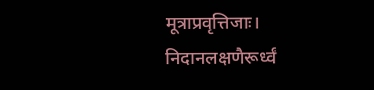मूत्राप्रवृत्तिजाः।
निदानलक्षणैरूर्ध्वं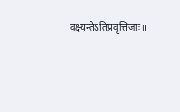वक्ष्यन्तेऽतिप्रवृत्तिजाः॥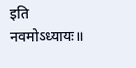इति नवमोऽध्यायः॥